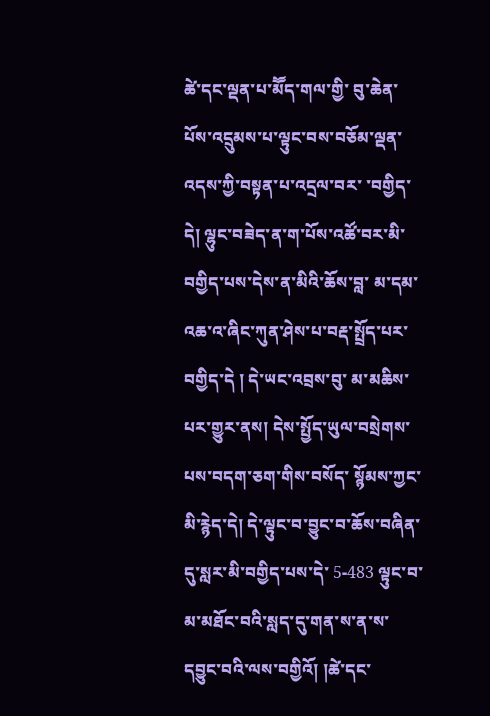ཚེ་དང་ལྡན་པ་མཽད་གལ་གྱི་ བུ་ཆེན་པོས་འདྲུམས་པ་ལྟུང་བས་བཅོམ་ལྡན་འདས་ཀྱི་བསྟན་པ་འདྲལ་བར་ ་བགྱིད་དེ། ལྷུང་བཟེད་ན་ག་པོས་འཚོ་བར་མི་བགྱིད་པས་དེས་ན་མིའི་ཆོས་བླ་ མ་དམ་འཆ་འ་ཞིང་ཀུན་ཤེས་པ་བརྡ་སྤྲོད་པར་བགྱིད་དེ ། དེ་ཡང་འབྲས་བུ་ མ་མཆིས་པར་གྱུར་ནས། དེས་སྤྱོད་ཡུལ་བསྲེགས་པས་བདག་ཅག་གིས་བསོད་ སྙོམས་ཀྱང་མི་རྙེད་དེ། དེ་ལྟུང་བ་བྱུང་བ་ཆོས་བཞིན་དུ་སླར་མི་བགྱིད་པས་དེ་ 5-483 ལྟུང་བ་མ་མཐོང་བའི་སླད་དུ་གན་ས་ན་ས་དབྱུང་བའི་ལས་བགྱིའོ། །ཚེ་དང་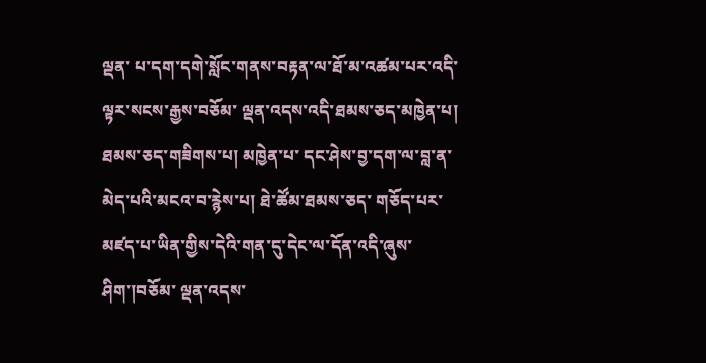ལྡན་ པ་དག་དགེ་སློང་གནས་བརྟན་ལ་ཐོ་མ་འཚམ་པར་འདི་ལྟར་སངས་རྒྱས་བཅོམ་ ལྡན་འདས་འདི་ཐམས་ཅད་མཁྱེན་པ། ཐམས་ཅད་གཟིགས་པ། མཁྱེན་པ་ དང་ཤེས་བྱ་དག་ལ་བླ་ན་མེད་པའི་མངའ་བ་རྙེས་པ། ཐེ་ཚོམ་ཐམས་ཅད་ གཅོད་པར་མཛད་པ་ཡིན་གྱིས་དེའི་གན་དུ་དེང་ལ་དོན་འདི་ཞུས་ཤིག་།བཅོམ་ ལྡན་འདས་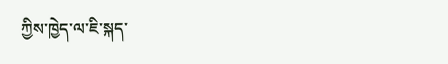ཀྱིས་ཁྱེད་ལ་ཇི་སྐད་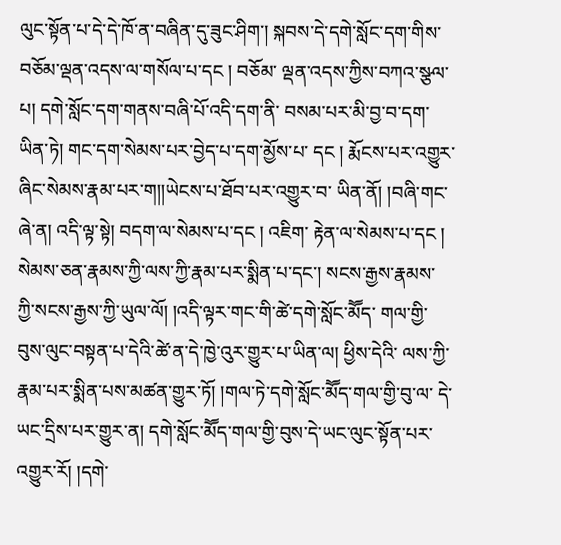ལུང་སྟོན་པ་དེ་དེ་ཁོ་ན་བཞིན་དུ་ཟུང་ཤིག་། སྐབས་དེ་དགེ་སློང་དག་གིས་བཅོམ་ལྡན་འདས་ལ་གསོལ་པ་དང ། བཅོམ་ ལྡན་འདས་ཀྱིས་བཀའ་སྩལ་པ། དགེ་སློང་དག་གནས་བཞི་པོ་འདི་དག་ནི་ བསམ་པར་མི་བྱ་བ་དག་ཡིན་ཏེ། གང་དག་སེམས་པར་བྱེད་པ་དག་མྱོས་པ་ དང ། རྨོངས་པར་འགྱུར་ཞིང་སེམས་རྣམ་པར་ག།།ཡེངས་པ་ཐོབ་པར་འགྱུར་བ་ ཡིན་ནོ། །བཞི་གང་ཞེ་ན། འདི་ལྟ་སྟེ། བདག་ལ་སེམས་པ་དང ། འཇིག་ རྟེན་ལ་སེམས་པ་དང ། སེམས་ཅན་རྣམས་ཀྱི་ལས་ཀྱི་རྣམ་པར་སྨིན་པ་དང་། སངས་རྒྱས་རྣམས་ཀྱི་སངས་རྒྱས་ཀྱི་ཡུལ་ལོ། །འདི་ལྟར་གང་གི་ཚེ་དགེ་སློང་མཽད་ གལ་གྱི་བུས་ལུང་བསྟན་པ་དེའི་ཚེ་ན་དེ་ཁྱེ་འུར་གྱུར་པ་ཡིན་ལ། ཕྱིས་དེའི་ ལས་ཀྱི་རྣམ་པར་སྨིན་པས་མཚན་གྱུར་ཏོ། །གལ་ཏེ་དགེ་སློང་མཽད་གལ་གྱི་བུ་ལ་ དེ་ཡང་དྲིས་པར་གྱུར་ན། དགེ་སློང་མཽད་གལ་གྱི་བུས་དེ་ཡང་ལུང་སྟོན་པར་ འགྱུར་རོ། །དགེ་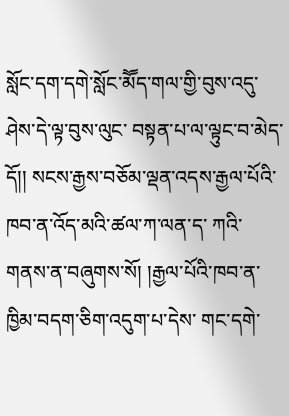སློང་དག་དགེ་སློང་མཽད་གལ་གྱི་བུས་འདུ་ཤེས་དེ་ལྟ་བུས་ལུང་ བསྟན་པ་ལ་ལྟུང་བ་མེད་དོ།། སངས་རྒྱས་བཅོམ་ལྡན་འདས་རྒྱལ་པོའི་ཁབ་ན་འོད་མའི་ཚལ་ཀ་ལན་ད་ ཀའི་གནས་ན་བཞུགས་སོ། །རྒྱལ་པོའི་ཁབ་ན་ཁྱིམ་བདག་ཅིག་འདུག་པ་དེས་ གང་དགེ་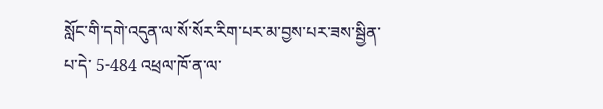སློང་གི་དགེ་འདུན་ལ་སོ་སོར་རིག་པར་མ་བྱས་པར་ཟས་སྦྱིན་པ་དེ་ 5-484 འཕྲལ་ཁོ་ན་ལ་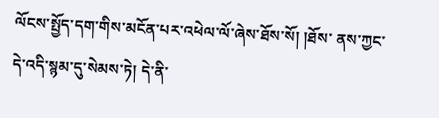ལོངས་སྤྱོད་དག་གིས་མངོན་པར་འཕེལ་ལོ་ཞེས་ཐོས་སོ། །ཐོས་ ནས་ཀྱང་དེ་འདི་སྙམ་དུ་སེམས་ཏེ། དེ་ནི་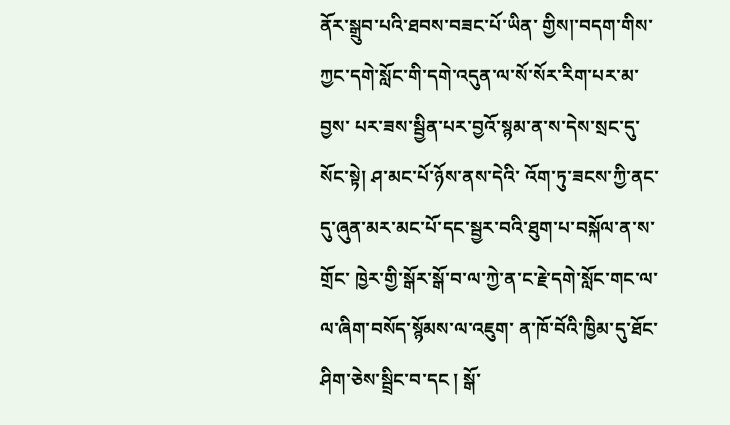ནོར་སྒྲུབ་པའི་ཐབས་བཟང་པོ་ཡིན་ གྱིས།་བདག་གིས་ཀྱང་དགེ་སློང་གི་དགེ་འདུན་ལ་སོ་སོར་རིག་པར་མ་བྱས་ པར་ཟས་སྦྱིན་པར་བྱའོ་སྙམ་ན་ས་དེས་སྲང་དུ་སོང་སྟེ། ཤ་མང་པོ་ཉོས་ནས་དེའི་ འོག་ཏུ་ཟངས་ཀྱི་ནང་དུ་ཞུན་མར་མང་པོ་དང་སྦྱར་བའི་ཐུག་པ་བསྐོལ་ན་ས་གྲོང་ ཁྱེར་གྱི་སྒོར་སྒོ་བ་ལ་ཀྱེ་ན་ང་རྗེ་དགེ་སློང་གང་ལ་ལ་ཞིག་བསོད་སྙོམས་ལ་འཇུག་ ན་ཁོ་བོའི་ཁྱིམ་དུ་ཐོང་ཤིག་ཅེས་སྦྲིང་བ་དང ། སྒོ་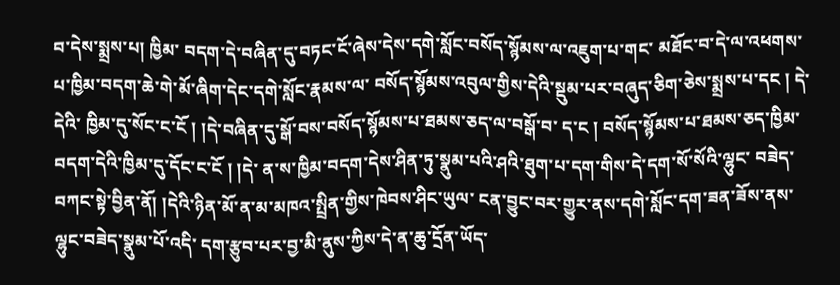བ་དེས་སྨྲས་པ། ཁྱིམ་ བདག་དེ་བཞིན་དུ་བཏང་ངོ་ཞེས་དེས་དགེ་སློང་བསོད་སྙོམས་ལ་འཇུག་པ་གང་ མཐོང་བ་དེ་ལ་འཕགས་པ་ཁྱིམ་བདག་ཆེ་གེ་མོ་ཞིག་དེང་དགེ་སློང་རྣམས་ལ་ བསོད་སྙོམས་འབུལ་གྱིས་དེའི་སྡུམ་པར་བཞུད་ཅིག་ཅེས་སྨྲས་པ་དང ། དེ་དེའི་ ཁྱིམ་དུ་སོང་ང་ངོ ། །དེ་བཞིན་དུ་སྒོ་བས་བསོད་སྙོམས་པ་ཐམས་ཅད་ལ་བསྒོ་བ་ ད་ང ། བསོད་སྙོམས་པ་ཐམས་ཅད་ཁྱིམ་བདག་དེའི་ཁྱིམ་དུ་དོང་ང་ངོ ། །དེ་ ན་ས་ཁྱིམ་བདག་དེས་ཤིན་ཏུ་སྣུམ་པའི་ཤའི་ཐུག་པ་དག་གིས་དེ་དག་སོ་སོའི་ལྷུང་ བཟེད་བཀང་སྟེ་བྱིན་ནོ། །དེའི་ཉིན་མོ་ན་མ་མཁའ་སྤྲིན་གྱིས་ཁེབས་ཤིང་ཡུལ་ ངན་བྱུང་བར་གྱུར་ནས་དགེ་སློང་དག་ཟན་ཟོས་ནས་ལྷུང་བཟེད་སྣུམ་པོ་འདི་ དག་རྩུབ་པར་བྱ་མི་ནུས་ཀྱིས་དེ་ན་ཆུ་དྲོན་ཡོད་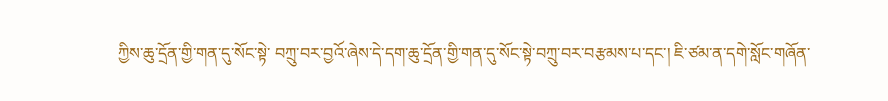ཀྱིས་ཆུ་དྲོན་གྱི་གན་དུ་སོང་སྟེ་ བཀྲུ་བར་བྱའོ་ཞེས་དེ་དག་ཆུ་དྲོན་གྱི་གན་དུ་སོང་སྟེ་བཀྲུ་བར་བརྩམས་པ་དང་། ཇི་ཙམ་ན་དགེ་སློང་གཞོན་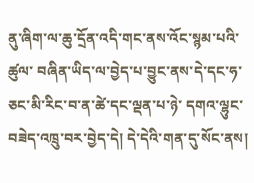ནུ་ཞིག་ལ་ཆུ་དྲོན་འདི་གང་ནས་འོང་སྙམ་པའི་ཚུལ་ བཞིན་ཡིད་ལ་བྱེད་པ་བྱུང་ནས་དེ་དང་ཧ་ཅང་མི་རིང་བ་ན་ཚེ་དང་ལྡན་པ་ཉེ་ དགའ་ལྷུང་བཟེད་འཁྲུ་བར་བྱེད་དེ། དེ་དེའི་གན་དུ་སོང་ནས།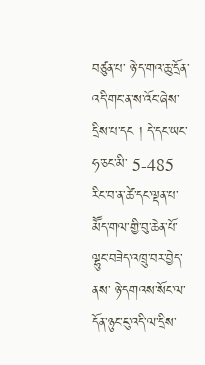བཙུན་པ་ ཉེ་ད་གའ་ཆུ་དྲོན་འདི་གང་ན་ས་འོང་ཞེས་དྲིས་པ་དང ། དེ་དང་ཡང་ཧ་ཅང་མི་ 5-485 རིང་བ་ན་ཚེ་དང་ལྡན་པ་མཽད་གལ་གྱི་བུ་ཆེན་པོ་ལྷུང་བཟེད་འཁྲུ་བར་བྱེད་ནས་ ཉེ་དགའས་སོང་ལ་དོན་ཉུང་ངུ་འདི་ལ་དྲིས་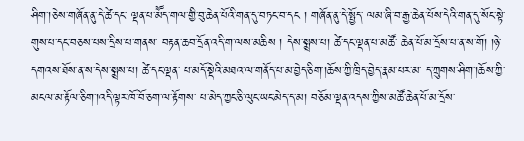ཤིག་།ཅེས་གཞོན་ནུ་དེ་ཚེ་དང་ ལྡན་པ་མཽད་གལ་གྱི་བུ་ཆེན་པོའི་གན་དུ་བཏང་བ་དང ། གཞོན་ནུ་དེ་སྤྱོད་ ལམ་ཞི་བ་རྒྱ་ཆེན་པོས་དེའི་གན་དུ་སོང་སྟེ་གུས་པ་དང་བཅས་པས་དྲིས་པ་གནས་ བརྟན་ཆབ་དྲོན་འདི་ག་ལས་མཆིས ། དེས་སྨྲས་པ། ཚེ་དང་ལྡན་པ་མཚོ་ ཆེན་པོ་མ་དྲོས་པ་ན་ས་གོ། །ཉེ་དགའས་ཐོས་ན་ས་དེས་སྨྲས་པ། ཚེ་དང་ལྡན་ པ་མདོ་སྡེའི་མཐའ་ལ་གནོད་པ་མ་བྱེད་ཅིག་།ཆོས་ཀྱི་ཁྲིད་བྱེད་རྣམ་པར་མ་ ད་ཀྲུགས་ཤིག་།ཆོས་ཀྱི་མངལ་མ་རྟོལ་ཅིག་།འདི་ལྟར་ཁོ་བོ་ཅག་ལ་རྟོགས་ པ་མེད་ཀྱང་ཅི་ལུང་ཡང་མེད་ད་མ། བཅོམ་ལྡན་འདས་ཀྱིས་མཚོ་ཆེན་པོ་མ་དྲོས་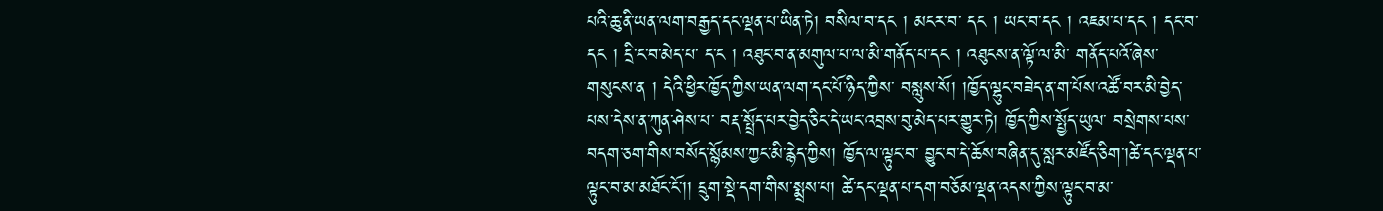པའི་ཆུ་ནི་ཡན་ལག་བརྒྱད་དང་ལྡན་པ་ཡིན་ཏེ། བསིལ་བ་དང ། མངར་བ་ དང ། ཡང་བ་དང ། འཇམ་པ་དང ། དང་བ་དང ། དྲི་ང་བ་མེད་པ་ ད་ང ། འཐུང་བ་ན་མགུལ་པ་ལ་མི་གནོད་པ་དང ། འཐུངས་ན་ལྟོ་ལ་མི་ གནོད་པའོ་ཞེས་གསུངས་ན ། དེའི་ཕྱིར་ཁྱོད་ཀྱིས་ཡན་ལག་དང་པོ་ཉིད་ཀྱིས་ བསླུས་སོ། །ཁྱོད་ལྷུང་བཟེད་ན་ག་པོས་འཚོ་བར་མི་བྱེད་པས་དེས་ན་ཀུན་ཤེས་པ་ བརྡ་སྤྲོད་པར་བྱེད་ཅིང་དེ་ཡང་འབྲས་བུ་མེད་པར་གྱུར་ཏེ། ཁྱོད་ཀྱིས་སྤྱོད་ཡུལ་ བསྲེགས་པས་བདག་ཅག་གིས་བསོད་སྙོམས་ཀྱང་མི་རྙེད་ཀྱིས། ཁྱོད་ལ་ལྟུང་བ་ བྱུང་བ་དེ་ཆོས་བཞིན་དུ་སླར་མཛོད་ཅིག་།ཚེ་དང་ལྡན་པ་ལྟུང་བ་མ་མཐོང་ངོ་།། དྲུག་སྡེ་དག་གིས་སྨྲས་པ། ཚེ་དང་ལྡན་པ་དག་བཅོམ་ལྡན་འདས་ཀྱིས་ལྟུང་བ་མ་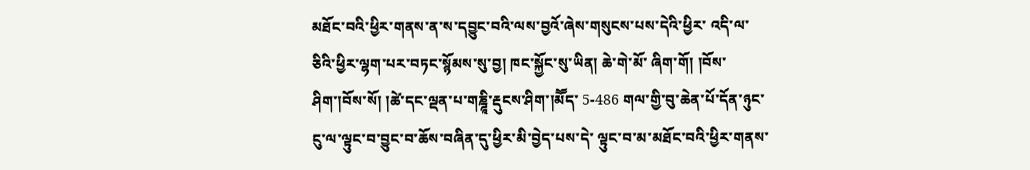མཐོང་བའི་ཕྱིར་གནས་ན་ས་དབྱུང་བའི་ལས་བྱའོ་ཞེས་གསུངས་པས་དེའི་ཕྱིར་ འདི་ལ་ཅིའི་ཕྱིར་ལྷག་པར་བཏང་སྙོམས་སུ་བྱ། ཁང་སྐྱོང་སུ་ཡིན། ཆེ་གེ་མོ་ ཞིག་གོ། །བོས་ཤིག་།བོས་སོ། །ཚེ་དང་ལྡན་པ་གཎྜཱི་རྡུངས་ཤིག་།མཽད་ 5-486 གལ་གྱི་བུ་ཆེན་པོ་དོན་ཉུང་ངུ་ལ་ལྟུང་བ་བྱུང་བ་ཆོས་བཞིན་དུ་ཕྱིར་མི་བྱེད་པས་དེ་ ལྟུང་བ་མ་མཐོང་བའི་ཕྱིར་གནས་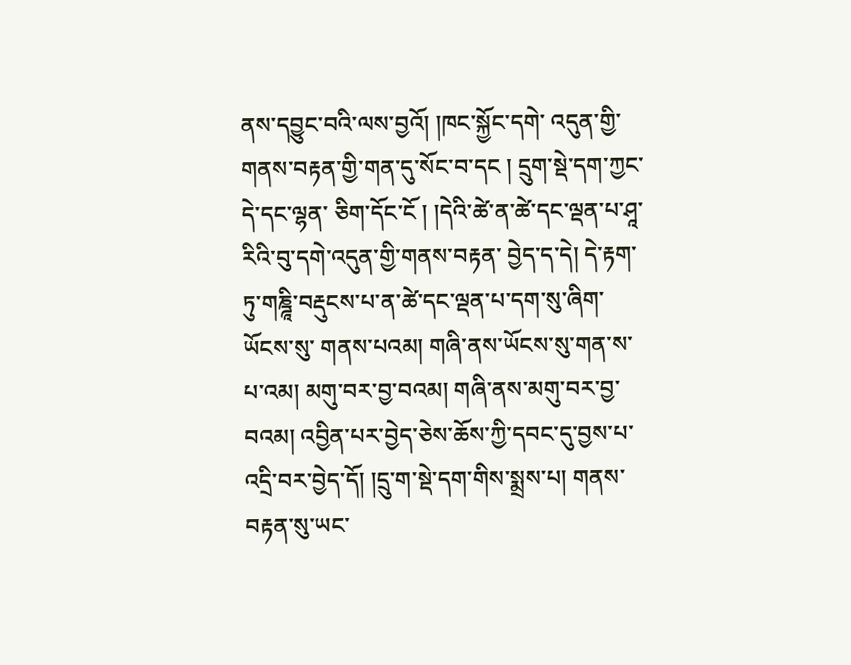ནས་དབྱུང་བའི་ལས་བྱའོ། །ཁང་སྐྱོང་དགེ་ འདུན་གྱི་གནས་བརྟན་གྱི་གན་དུ་སོང་བ་དང ། དྲུག་སྡེ་དག་ཀྱང་དེ་དང་ལྷན་ ཅིག་དོང་ངོ ། །དེའི་ཚེ་ན་ཚེ་དང་ལྡན་པ་ཤཱ་རིའི་བུ་དགེ་འདུན་གྱི་གནས་བརྟན་ བྱེད་ད་དེ། དེ་རྟག་ཏུ་གཎྜཱི་བརྡུངས་པ་ན་ཚེ་དང་ལྡན་པ་དག་སུ་ཞིག་ཡོངས་སུ་ གནས་པའམ། གཞི་ནས་ཡོངས་སུ་གན་ས་པ་འམ། མགུ་བར་བྱ་བའམ། གཞི་ནས་མགུ་བར་བྱ་བའམ། འབྱིན་པར་བྱེད་ཅེས་ཆོས་ཀྱི་དབང་དུ་བྱས་པ་ འདྲི་བར་བྱེད་དོ། །དྲུ་ག་སྡེ་དག་གིས་སྨྲས་པ། གནས་བརྟན་སུ་ཡང་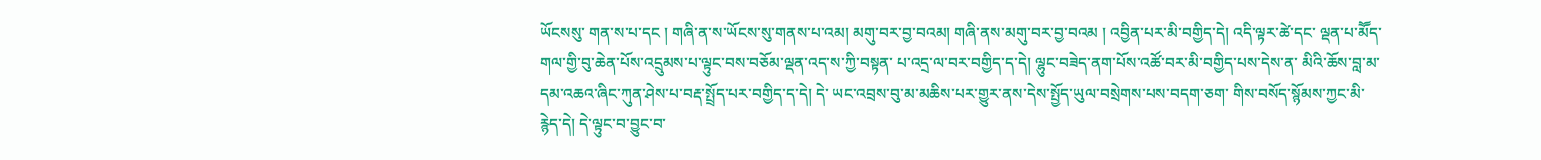ཡོངསསུ་ གན་ས་པ་དང ། གཞི་ན་ས་ཡོངས་སུ་གནས་པ་འམ། མགུ་བར་བྱ་བའམ། གཞི་ནས་མགུ་བར་བྱ་བའམ ། འབྱིན་པར་མི་བགྱིད་དེ། འདི་ལྟར་ཚེ་དང་ ལྡན་པ་མཽད་གལ་གྱི་བུ་ཆེན་པོས་འདྲུམས་པ་ལྟུང་བས་བཅོམ་ལྡན་འད་ས་ཀྱི་བསྟན་ པ་འདྲ་ལ་བར་བགྱིད་ད་དེ། ལྷུང་བཟེད་ནག་པོས་འཚོ་བར་མི་བགྱིད་པས་དེས་ན་ མིའི་ཆོས་བླ་མ་དམ་འཆའ་ཞིང་ཀུན་ཤེས་པ་བརྡ་སྤྲོད་པར་བགྱིད་ད་དེ། དེ་ ཡང་འབྲས་བུ་མ་མཆིས་པར་གྱུར་ནས་དེས་སྤྱོད་ཡུལ་བསྲེགས་པས་བདག་ཅག་ གིས་བསོད་སྙོམས་ཀྱང་མི་རྙེད་དེ། དེ་ལྟུང་བ་བྱུང་བ་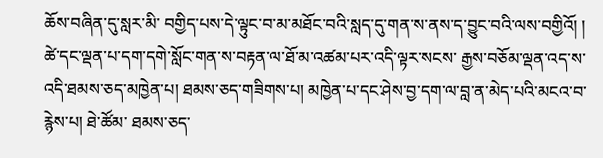ཆོས་བཞིན་དུ་སླར་མི་ བགྱིད་པས་དེ་ལྟུང་བ་མ་མཐོང་བའི་སླད་དུ་གན་ས་ནས་ད་བྱུང་བའི་ལས་བགྱིའོ། ། ཚེ་དང་ལྡན་པ་དག་དགེ་སློང་གན་ས་བརྟན་ལ་ཐོ་མ་འཚམ་པར་འདི་ལྟར་སངས་ རྒྱས་བཅོམ་ལྡན་འད་ས་འདི་ཐམས་ཅད་མཁྱེན་པ། ཐམས་ཅད་གཟིགས་པ། མཁྱེན་པ་དང་ཤེས་བྱ་དག་ལ་བླ་ན་མེད་པའི་མངའ་བ་རྙེས་པ། ཐེ་ཚོམ་ ཐམས་ཅད་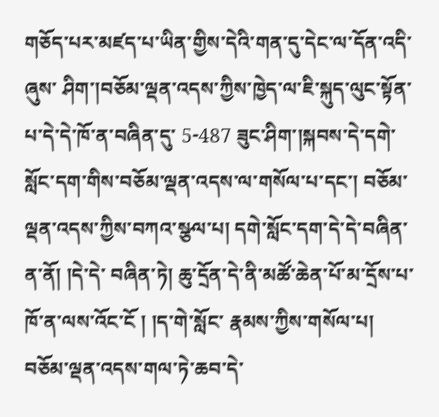གཅོད་པར་མཛད་པ་ཡིན་གྱིས་དེའི་གན་དུ་དེང་ལ་དོན་འདི་ཞུས་ ཤིག་།བཅོམ་ལྡན་འདས་ཀྱིས་ཁྱེད་ལ་ཇི་སྐུད་ལུང་སྟོན་པ་དེ་དེ་ཁོ་ན་བཞིན་དུ་ 5-487 ཟུང་ཤིག་།སྐབས་དེ་དགེ་སློང་དག་གིས་བཅོམ་ལྡན་འདས་ལ་གསོལ་པ་དང་། བཅོམ་ལྡན་འདས་ཀྱིས་བཀའ་སྩལ་པ། དགེ་སློང་དག་དེ་དེ་བཞིན་ན་ནོ། །དེ་དེ་ བཞིན་ཏེ། ཆུ་དྲོན་དེ་ནི་མཚོ་ཆེན་པོ་མ་དྲོས་པ་ཁོ་ན་ལས་འོང་ངོ ། །ད་གེ་སློང་ རྣམས་ཀྱིས་གསོལ་པ། བཅོམ་ལྡན་འདས་གལ་ཏེ་ཆབ་དེ་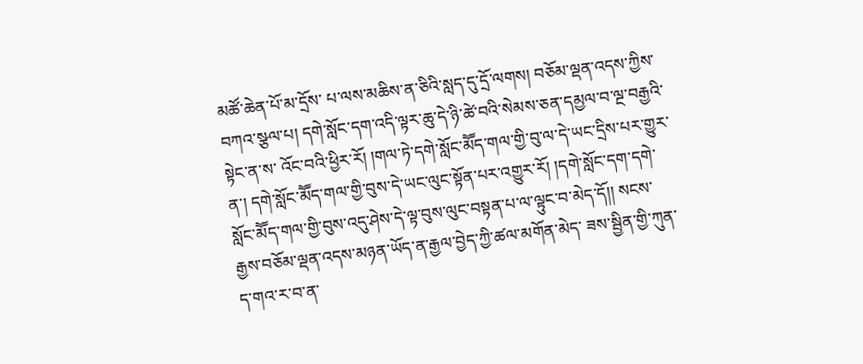མཚོ་ཆེན་པོ་མ་དྲོས་ པ་ལས་མཆིས་ན་ཅིའི་སླད་དུ་དྲོ་ལགས། བཅོམ་ལྡན་འདས་ཀྱིས་བཀའ་སྩལ་པ། དགེ་སློང་དག་འདི་ལྟར་ཆུ་དེ་ཉི་ཚེ་བའི་སེམས་ཅན་དམྱལ་བ་ལྔ་བརྒྱའི་སྟེང་ན་ས་ འོང་བའི་ཕྱིར་རོ། །གལ་ཏེ་དགེ་སློང་མཽད་གལ་གྱི་བུ་ལ་དེ་ཡང་དྲིས་པར་གྱུར་ན་། དགེ་སློང་མཽད་གལ་གྱི་བུས་དེ་ཡང་ལུང་སྟོན་པར་འགྱུར་རོ། །དགེ་སློང་དག་དགེ་ སློང་མཽད་གལ་གྱི་བུས་འདུ་ཤེས་དེ་ལྟ་བུས་ལུང་བསྟན་པ་ལ་ལྟུང་བ་མེད་དོ།། སངས་རྒྱས་བཅོམ་ལྡན་འདས་མཉན་ཡོད་ན་རྒྱལ་བྱེད་ཀྱི་ཚལ་མགོན་མེད་ ཟས་སྦྱིན་གྱི་ཀུན་ད་གའ་ར་བ་ན་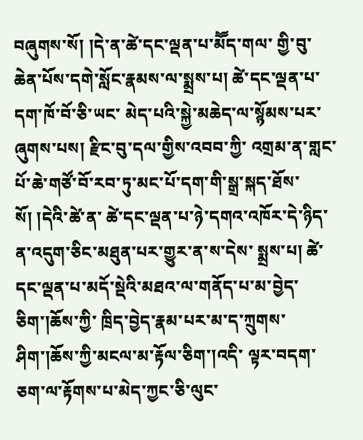བཞུགས་སོ། །དེ་ན་ཚེ་དང་ལྡན་པ་མཽད་གལ་ གྱི་བུ་ཆེན་པོས་དགེ་སློང་རྣམས་ལ་སྨྲས་པ། ཚེ་དང་ལྡན་པ་དག་ཁོ་བོ་ཅི་ཡང་ མེད་པའི་སྐྱེ་མཆེད་ལ་སྙོམས་པར་ཞུགས་པས། རྫིང་བུ་དལ་གྱིས་འབབ་ཀྱི་ འགྲམ་ན་གླང་པོ་ཆེ་གཙོ་བོ་རབ་ཏུ་མང་པོ་དག་གི་སྒྲ་སྐད་ཐོས་སོ། །དེའི་ཚེ་ན་ ཚེ་དང་ལྡན་པ་ཉེ་དགའ་འཁོར་དེ་ཉིད་ན་འདུག་ཅིང་མཐུན་པར་གྱུར་ན་ས་དེས་ སྨྲས་པ། ཚེ་དང་ལྡན་པ་མདོ་སྡེའི་མཐའ་ལ་གནོད་པ་མ་བྱེད་ཅིག་།ཆོས་ཀྱི་ ཁྲིད་བྱེད་རྣམ་པར་མ་ད་ཀྲུགས་ཤིག་།ཆོས་ཀྱི་མངལ་མ་རྟོལ་ཅིག་།འདི་ ལྟར་བདག་ཅག་ལ་རྟོགས་པ་མེད་ཀྱང་ཅི་ལུང་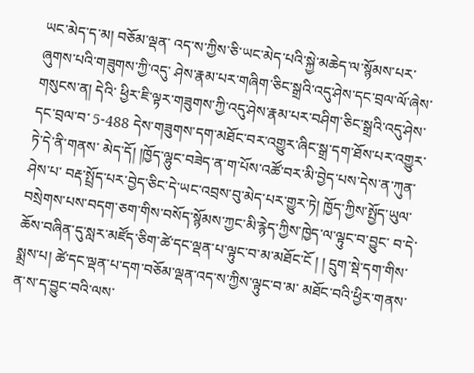ཡང་མེད་ད་མ། བཅོམ་ལྡན་ འད་ས་ཀྱིས་ཅི་ཡང་མེད་པའི་སྐྱེ་མཆེད་ལ་སྙོམས་པར་ཞུགས་པའི་གཟུགས་ཀྱི་འདུ་ ཤེས་རྣམ་པར་གཞིག་ཅིང་སྒྲའི་འདུ་ཤེས་དང་བྲལ་ལོ་ཞེས་གསུངས་ན། དེའི་ ཕྱིར་ཇི་ལྟར་གཟུགས་ཀྱི་འདུ་ཤེས་རྣམ་པར་བཤིག་ཅིང་སྒྲའི་འདུ་ཤེས་དང་བྲལ་བ་ 5-488 དེས་གཟུགས་དག་མཐོང་བར་འགྱུར་ཞིང་སྒྲ་དག་ཐོས་པར་འགྱུར་ཏེ་དེ་ནི་གནས་ མེད་དོ། །ཁྱོད་ལྷུང་བཟེད་ན་ག་པོས་འཚོ་བར་མི་བྱེད་པས་དེས་ན་ཀུན་ཤེས་པ་ བརྡ་སྤྲོད་པར་བྱེད་ཅིང་དེ་ཡང་འབྲས་བུ་མེད་པར་གྱུར་ཏེ། ཁྱོད་ཀྱིས་སྤྱོད་ཡུལ་ བསྲེགས་པས་བདག་ཅག་གིས་བསོད་སྙོམས་ཀྱང་མི་རྙེད་ཀྱིས་ཁྱེད་ལ་ལྟུང་བ་བྱུང་ བ་དེ་ཆོས་བཞིན་དུ་སླར་མཛོད་ཅིག་ཚེ་དང་ལྡན་པ་ལྟུང་བ་མ་མཐོང་ངོ ། ། དྲུག་སྡེ་དག་གིས་སྨྲས་པ། ཚེ་དང་ལྡན་པ་དག་བཅོམ་ལྡན་འད་ས་ཀྱིས་ལྟུང་བ་མ་ མཐོང་བའི་ཕྱིར་གནས་ན་ས་ད་བྱུང་བའི་ལས་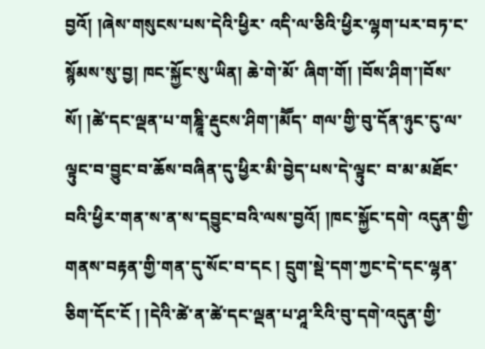བྱའོ། །ཞེས་གསུངས་པས་དེའི་ཕྱིར་ འདི་ལ་ཅིའི་ཕྱིར་ལྷག་པར་བཏ་ང་སྙོམས་སུ་བྱ། ཁང་སྐྱོང་སུ་ཡིན། ཆེ་གེ་མོ་ ཞིག་གོ། །བོས་ཤིག་།བོས་སོ། །ཚེ་དང་ལྡན་པ་གཎྜཱི་རྡུངས་ཤིག་།མཽད་ གལ་གྱི་བུ་དོན་ཉུང་ངུ་ལ་ལྟུང་བ་བྱུང་བ་ཆོས་བཞིན་དུ་ཕྱིར་མི་བྱེད་པས་དེ་ལྟུང་ བ་མ་མཐོང་བའི་ཕྱིར་གན་ས་ན་ས་དབྱུང་བའི་ལས་བྱའོ། །ཁང་སྐྱོང་དགེ་ འདུན་གྱི་གནས་བརྟན་གྱི་གན་དུ་སོང་བ་དང ། དྲུག་སྡེ་དག་ཀྱང་དེ་དང་ལྷན་ ཅིག་དོང་ངོ ། །དེའི་ཚེ་ན་ཚེ་དང་ལྡན་པ་ཤཱ་རིའི་བུ་དགེ་འདུན་གྱི་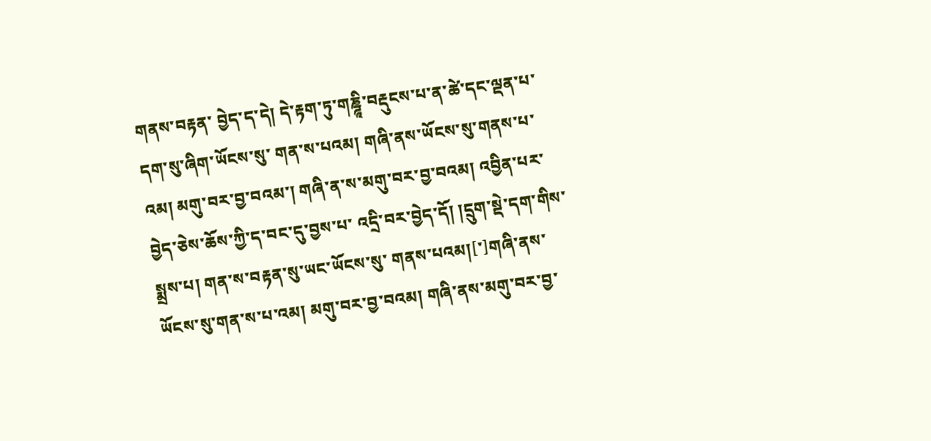གནས་བརྟན་ བྱེད་ད་དེ། དེ་རྟག་ཏུ་གཎྜཱི་བརྡུངས་པ་ན་ཚེ་དང་ལྡན་པ་དག་སུ་ཞིག་ཡོངས་སུ་ གན་ས་པའམ། གཞི་ནས་ཡོངས་སུ་གནས་པ་འམ། མགུ་བར་བྱ་བའམ་། གཞི་ན་ས་མགུ་བར་བྱ་བའམ། འབྱིན་པར་བྱེད་ཅེས་ཆོས་ཀྱི་ད་བང་དུ་བྱས་པ་ འདྲི་བར་བྱེད་དོ། །དྲུག་སྡེ་དག་གིས་སྨྲས་པ། གན་ས་བརྟན་སུ་ཡང་ཡོངས་སུ་ གནས་པའམ།[་]གཞི་ནས་ཡོངས་སུ་གན་ས་པ་འམ། མགུ་བར་བྱ་བའམ། གཞི་ནས་མགུ་བར་བྱ་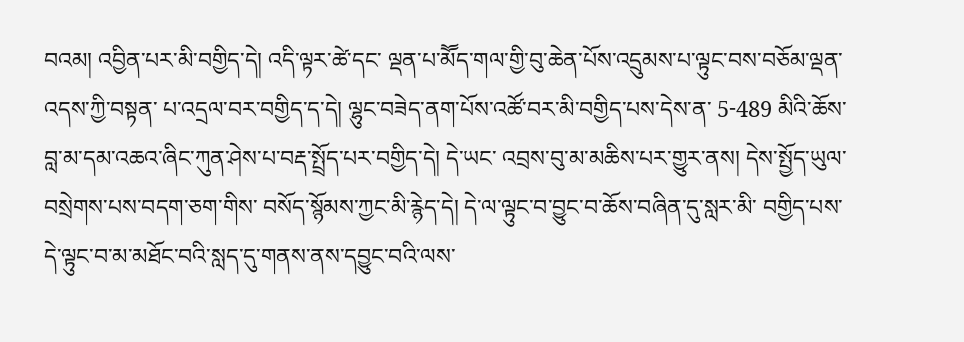བའམ། འབྱིན་པར་མི་བགྱིད་དེ། འདི་ལྟར་ཚེ་དང་ ལྡན་པ་མཽད་གལ་གྱི་བུ་ཆེན་པོས་འདྲུམས་པ་ལྟུང་བས་བཅོམ་ལྡན་འདས་ཀྱི་བསྟན་ པ་འདྲལ་བར་བགྱིད་ད་དེ། ལྷུང་བཟེད་ནག་པོས་འཚོ་བར་མི་བགྱིད་པས་དེས་ན་ 5-489 མིའི་ཆོས་བླ་མ་དམ་འཆའ་ཞིང་ཀུན་ཤེས་པ་བརྡ་སྤྲོད་པར་བགྱིད་དེ། དེ་ཡང་ འབྲས་བུ་མ་མཆིས་པར་གྱུར་ནས། དེས་སྤྱོད་ཡུལ་བསྲེགས་པས་བདག་ཅག་གིས་ བསོད་སྙོམས་ཀྱང་མི་རྙེད་དེ། དེ་ལ་ལྟུང་བ་བྱུང་བ་ཆོས་བཞིན་དུ་སླར་མི་ བགྱིད་པས་དེ་ལྟུང་བ་མ་མཐོང་བའི་སླད་དུ་གནས་ནས་དབྱུང་བའི་ལས་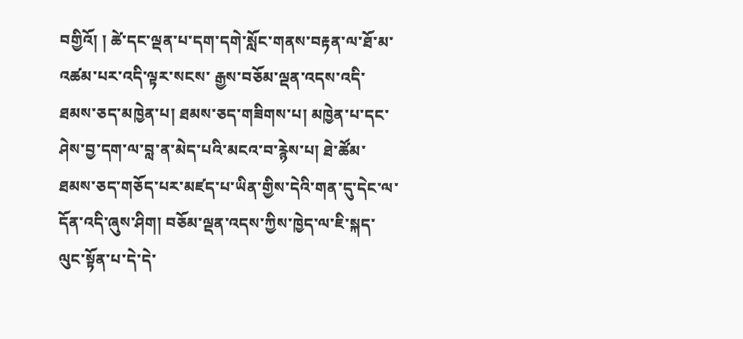བགྱིའོ། ། ཚེ་དང་ལྡན་པ་དག་དགེ་སློང་གནས་བརྟན་ལ་ཐོ་མ་འཚམ་པར་འདི་ལྟར་སངས་ རྒྱས་བཅོམ་ལྡན་འདས་འདི་ཐམས་ཅད་མཁྱེན་པ། ཐམས་ཅད་གཟིགས་པ། མཁྱེན་པ་དང་ཤེས་བྱ་དག་ལ་བླ་ན་མེད་པའི་མངའ་བ་རྙེས་པ། ཐེ་ཚོམ་ ཐམས་ཅད་གཅོད་པར་མཛད་པ་ཡིན་གྱིས་དེའི་གན་དུ་དེང་ལ་དོན་འདི་ཞུས་ཤིག། བཅོམ་ལྡན་འདས་ཀྱིས་ཁྱེད་ལ་ཇི་སྐད་ལུང་སྟོན་པ་དེ་དེ་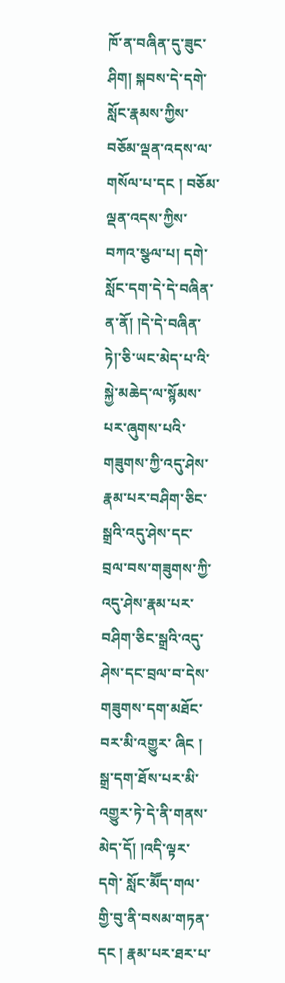ཁོ་ན་བཞིན་དུ་ཟུང་ཤིག། སྐབས་དེ་དགེ་སློང་རྣམས་ཀྱིས་བཅོམ་ལྡན་འདས་ལ་གསོལ་པ་དང ། བཅོམ་ ལྡན་འདས་ཀྱིས་བཀའ་སྩལ་པ། དགེ་སློང་དག་དེ་དེ་བཞིན་ན་ནོ། །དེ་དེ་བཞིན་ ཏེ།་ཅི་ཡང་མེད་པ་འི་སྐྱེ་མཆེད་ལ་སྙོམས་པར་ཞུགས་པའི་གཟུགས་ཀྱི་འདུ་ཤེས་ རྣམ་པར་བཤིག་ཅིང་སྒྲའི་འདུ་ཤེས་དང་བྲལ་བས་གཟུགས་ཀྱི་འདུ་ཤེས་རྣམ་པར་ བཤིག་ཅིང་སྒྲའི་འདུ་ཤེས་དང་བྲལ་བ་དེས་གཟུགས་དག་མཐོང་བར་མི་འགྱུར་ ཞིང ། སྒྲ་དག་ཐོས་པར་མི་འགྱུར་ཏེ་དེ་ནི་གནས་མེད་དོ། །འདི་ལྟར་དགེ་ སློང་མཽད་གལ་གྱི་བུ་ནི་བསམ་གཏན་དང ། རྣམ་པར་ཐར་པ་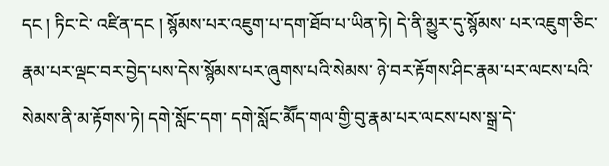དང ། ཏིང་ངེ་ འཛིན་དང ། སྙོམས་པར་འཇུག་པ་དག་ཐོབ་པ་ཡིན་ཏེ། དེ་ནི་མྱུར་དུ་སྙོམས་ པར་འཇུག་ཅིང་རྣམ་པར་ལྡང་བར་བྱེད་པས་དེས་སྙོམས་པར་ཞུགས་པའི་སེམས་ ཉེ་བར་རྟོགས་ཤིང་རྣམ་པར་ལངས་པའི་སེམས་ནི་མ་རྟོགས་ཏེ། དགེ་སློང་དག་ དགེ་སློང་མཽད་གལ་གྱི་བུ་རྣམ་པར་ལངས་པས་སྒྲ་དེ་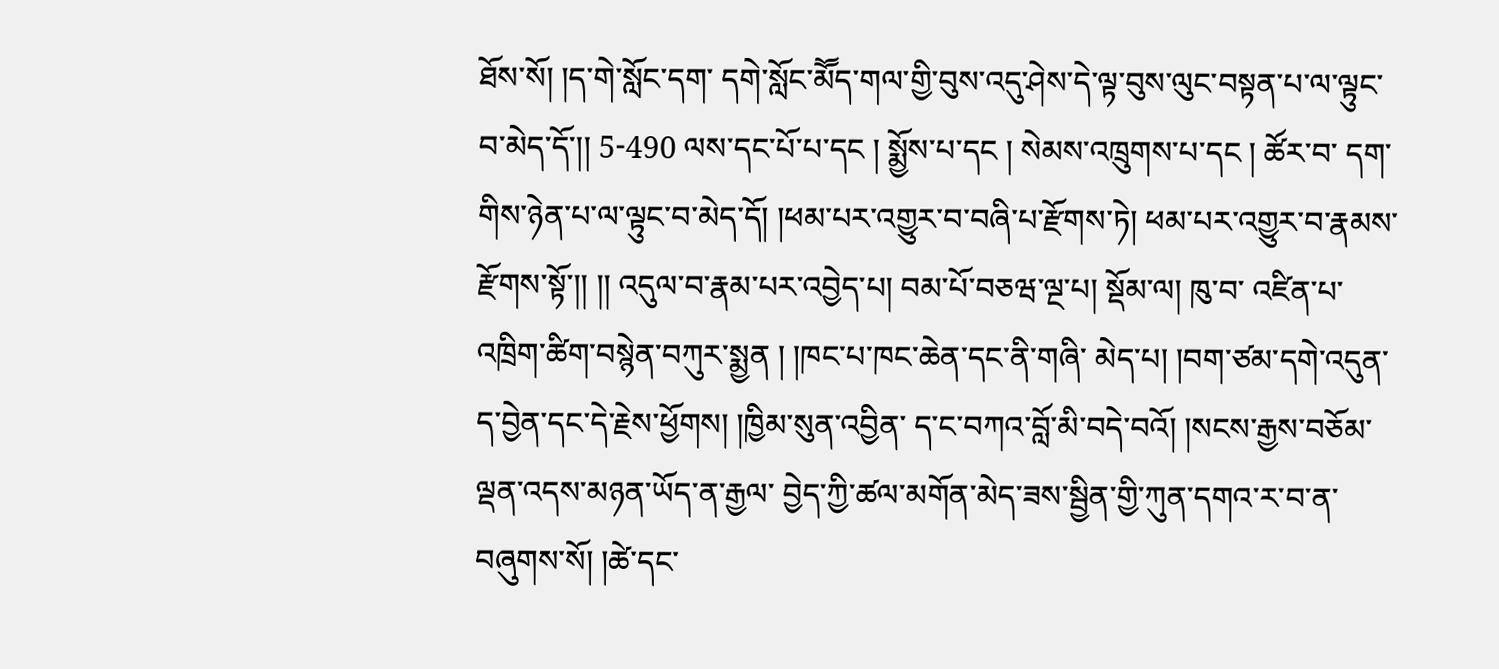ཐོས་སོ། །ད་གེ་སློང་དག་ དགེ་སློང་མཽད་གལ་གྱི་བུས་འདུ་ཤེས་དེ་ལྟ་བུས་ལུང་བསྟན་པ་ལ་ལྟུང་བ་མེད་དོ་།། 5-490 ལས་དང་པོ་པ་དང ། སྨྱོས་པ་དང ། སེམས་འཁྲུགས་པ་དང ། ཚོར་བ་ དག་གིས་ཉེན་པ་ལ་ལྟུང་བ་མེད་དོ། །ཕམ་པར་འགྱུར་བ་བཞི་པ་རྫོགས་ཏེ། ཕམ་པར་འགྱུར་བ་རྣམས་རྫོགས་སྟོ་།། །། འདུལ་བ་རྣམ་པར་འབྱེད་པ། བམ་པོ་བཅཝ་ལྔ་པ། སྡོམ་ལ། ཁུ་བ་ འཛིན་པ་འཁྲིག་ཚིག་བསྙེན་བཀུར་སྨྱན ། །ཁང་པ་ཁང་ཆེན་དང་ནི་གཞི་ མེད་པ། །བག་ཙམ་དགེ་འདུན་ད་བྱེན་དང་དེ་རྗེས་ཕྱོགས། །ཁྱིམ་སུན་འབྱིན་ ད་ང་བཀའ་བློ་མི་བདེ་བའོ། །སངས་རྒྱས་བཅོམ་ལྡན་འདས་མཉན་ཡོད་ན་རྒྱལ་ བྱེད་ཀྱི་ཚལ་མགོན་མེད་ཟས་སྦྱིན་གྱི་ཀུན་དགའ་ར་བ་ན་བཞུགས་སོ། །ཚེ་དང་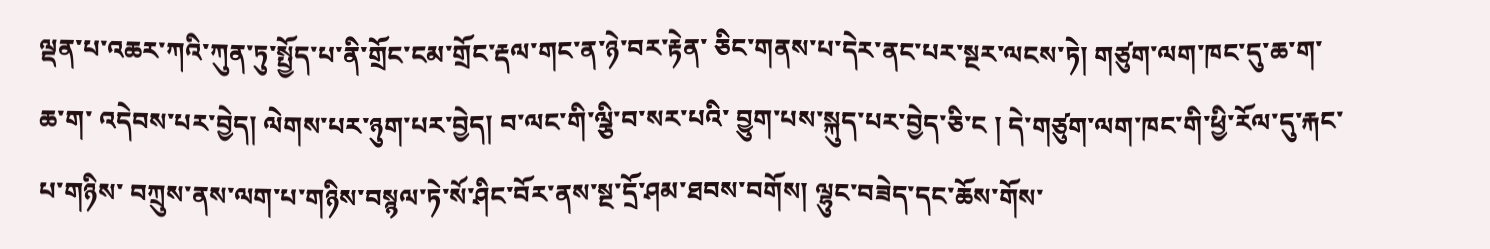ལྡན་པ་འཆར་ཀའི་ཀུན་ཏུ་སྤྱོད་པ་ནི་གྲོང་ངམ་གྲོང་རྡལ་གང་ན་ཉེ་བར་རྟེན་ ཅིང་གནས་པ་དེར་ནང་པར་སྔར་ལངས་ཏེ། གཙུག་ལག་ཁང་དུ་ཆ་ག་ཆ་ག་ འདེབས་པར་བྱེད། ལེགས་པར་ཉུག་པར་བྱེད། བ་ལང་གི་ལྕི་བ་སར་པའི་ བྱུག་པས་སྐུད་པར་བྱེད་ཅི་ང ། དེ་གཙུག་ལག་ཁང་གི་ཕྱི་རོལ་དུ་རྐང་པ་གཉིས་ བཀྲུས་ནས་ལག་པ་གཉིས་བསྙལ་ཏེ་སོ་ཤིང་བོར་ནས་སྔ་དྲོ་ཤམ་ཐབས་བགོས། ལྷུང་བཟེད་དང་ཆོས་གོས་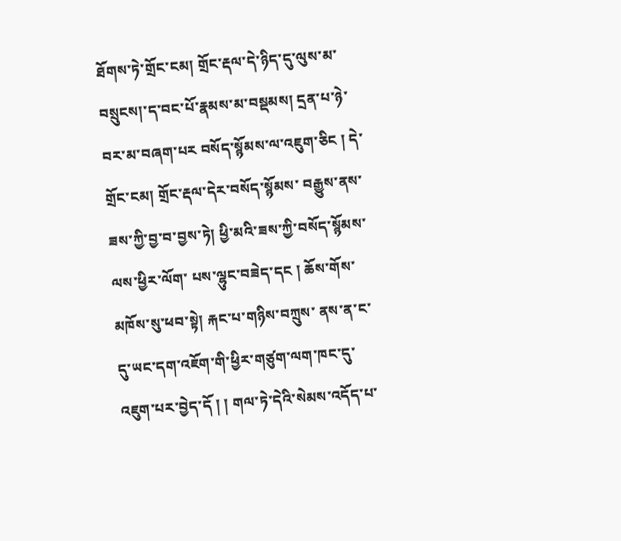ཐོགས་ཏེ་གྲོང་ངམ། གྲོང་རྡལ་དེ་ཉིད་དུ་ལུས་མ་ བསྲུངས།་ད་བང་པོ་རྣམས་མ་བསྡམས། དྲན་པ་ཉེ་བར་མ་བཞག་པར བསོད་སྙོམས་ལ་འཇུག་ཅིང ། དེ་གྲོང་ངམ། གྲོང་རྡལ་དེར་བསོད་སྙོམས་ བརྒྱུས་ནས་ཟས་ཀྱི་བྱ་བ་བྱས་ཏེ། ཕྱི་མའི་ཟས་ཀྱི་བསོད་སྙོམས་ལས་ཕྱིར་ལོག་ པས་ལྷུང་བཟེད་དང ། ཆོས་གོས་མཁོས་སུ་ཕབ་སྟེ། རྐང་པ་གཉིས་བཀྲུས་ ནས་ན་ང་དུ་ཡང་དག་འཇོག་གི་ཕྱིར་གཙུག་ལག་ཁང་དུ་འཇུག་པར་བྱེད་དོ ། ། གལ་ཏེ་དེའི་སེམས་འདོད་པ་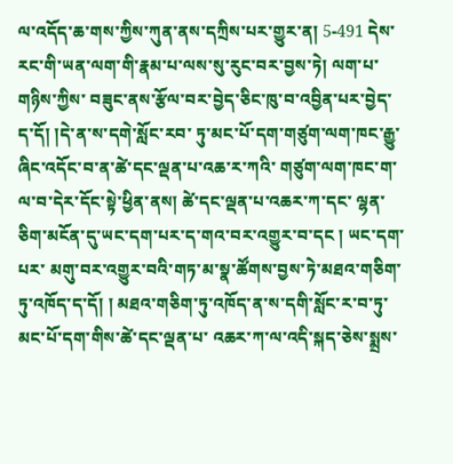ལ་འདོད་ཆ་གས་ཀྱིས་ཀུན་ནས་དཀྲིས་པར་གྱུར་ན། 5-491 དེས་རང་གི་ཡན་ལག་གི་རྣམ་པ་ལས་སུ་རུང་བར་བྱས་ཏེ། ལག་པ་གཉིས་ཀྱིས་ བཟུང་ནས་རྩོལ་བར་བྱེད་ཅིང་ཁུ་བ་འབྱིན་པར་བྱེད་ད་དོ། །དེ་ན་ས་དགེ་སློང་རབ་ ཏུ་མང་པོ་དག་གཙུག་ལག་ཁང་རྒྱུ་ཞིང་འདོང་བ་ན་ཚེ་དང་ལྡན་པ་འཆ་ར་ཀའི་ གཙུག་ལག་ཁང་ག་ལ་བ་དེར་དོང་སྟེ་ཕྱིན་ནས། ཚེ་དང་ལྡན་པ་འཆར་ཀ་དང་ ལྷན་ཅིག་མངོན་དུ་ཡང་དག་པར་ད་གའ་བར་འགྱུར་བ་དང ། ཡང་དག་པར་ མགུ་བར་འགྱུར་བའི་གཏ་མ་སྣ་ཚོགས་བྱས་ཏེ་མཐའ་གཅིག་ཏུ་འཁོད་ད་དོ། ། མཐའ་གཅིག་ཏུ་འཁོད་ན་ས་དགི་སློང་ར་བ་ཏུ་མང་པོ་དག་གིས་ཚེ་དང་ལྡན་པ་ འཆར་ཀ་ལ་འདི་སྐད་ཅེས་སྨྲས་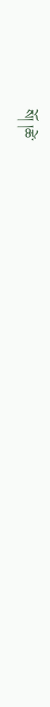སོ། །ཚེ་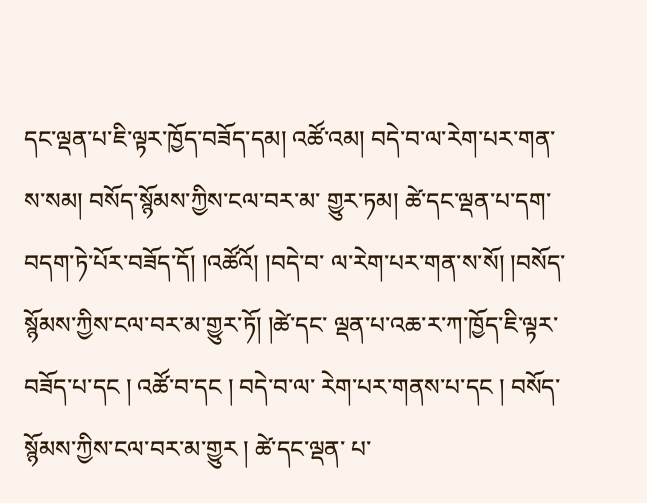དང་ལྡན་པ་ཇི་ལྟར་ཁྱོད་བཟོད་དམ། འཚོ་འམ། བདེ་བ་ལ་རེག་པར་གན་ས་སམ། བསོད་སྙོམས་ཀྱིས་ངལ་བར་མ་ གྱུར་ཏམ། ཚེ་དང་ལྡན་པ་དག་བདག་ཏེ་པོར་བཟོད་དོ། །འཚོའོ། །བདེ་བ་ ལ་རེག་པར་གན་ས་སོ། །བསོད་སྙོམས་ཀྱིས་ངལ་བར་མ་གྱུར་ཏོ། །ཚེ་དང་ ལྡན་པ་འཆ་ར་ཀ་ཁྱོད་ཇི་ལྟར་བཟོད་པ་དང ། འཚོ་བ་དང ། བདེ་བ་ལ་ རེག་པར་གནས་པ་དང ། བསོད་སྙོམས་ཀྱིས་ངལ་བར་མ་གྱུར ། ཚེ་དང་ལྡན་ པ་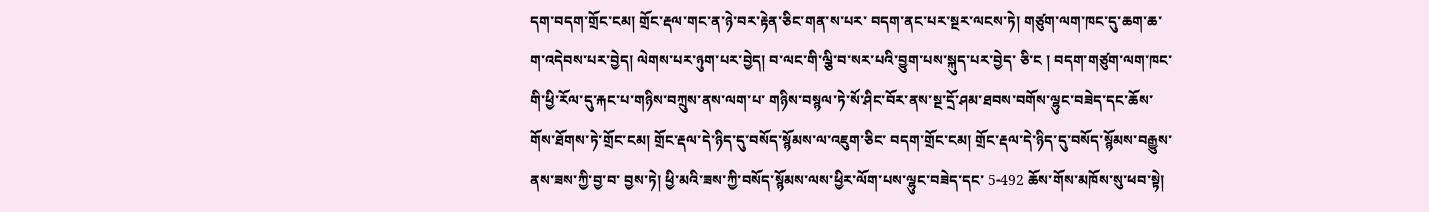དག་བདག་གྲོང་ངམ། གྲོང་རྡལ་གང་ན་ཉེ་བར་རྟེན་ཅིང་གན་ས་པར་ བདག་ནང་པར་སྔར་ལངས་ཏེ། གཙུག་ལག་ཁང་དུ་ཆག་ཆ་ག་འདེབས་པར་བྱེད། ལེགས་པར་ཉུག་པར་བྱེད། བ་ལང་གི་ལྕི་བ་སར་པའི་བྱུག་པས་སྐུད་པར་བྱེད་ ཅི་ང ། བདག་གཙུག་ལག་ཁང་གི་ཕྱི་རོལ་དུ་རྐང་པ་གཉིས་བཀྲུས་ནས་ལག་པ་ གཉིས་བསྙལ་ཏེ་སོ་ཤིང་བོར་ནས་སྔ་དྲོ་ཤམ་ཐབས་བགོས་ལྷུང་བཟེད་དང་ཆོས་ གོས་ཐོགས་ཏེ་གྲོང་ངམ། གྲོང་རྡལ་དེ་ཉིད་དུ་བསོད་སྙོམས་ལ་འཇུག་ཅིང་ བདག་གྲོང་ངམ། གྲོང་རྡལ་དེ་ཉིད་དུ་བསོད་སྙོམས་བརྒྱུས་ནས་ཟས་ཀྱི་བྱ་བ་ བྱས་ཏེ། ཕྱི་མའི་ཟས་ཀྱི་བསོད་སྙོམས་ལས་ཕྱིར་ལོག་པས་ལྷུང་བཟེད་དང་ 5-492 ཆོས་གོས་མཁོས་སུ་ཕབ་སྟེ།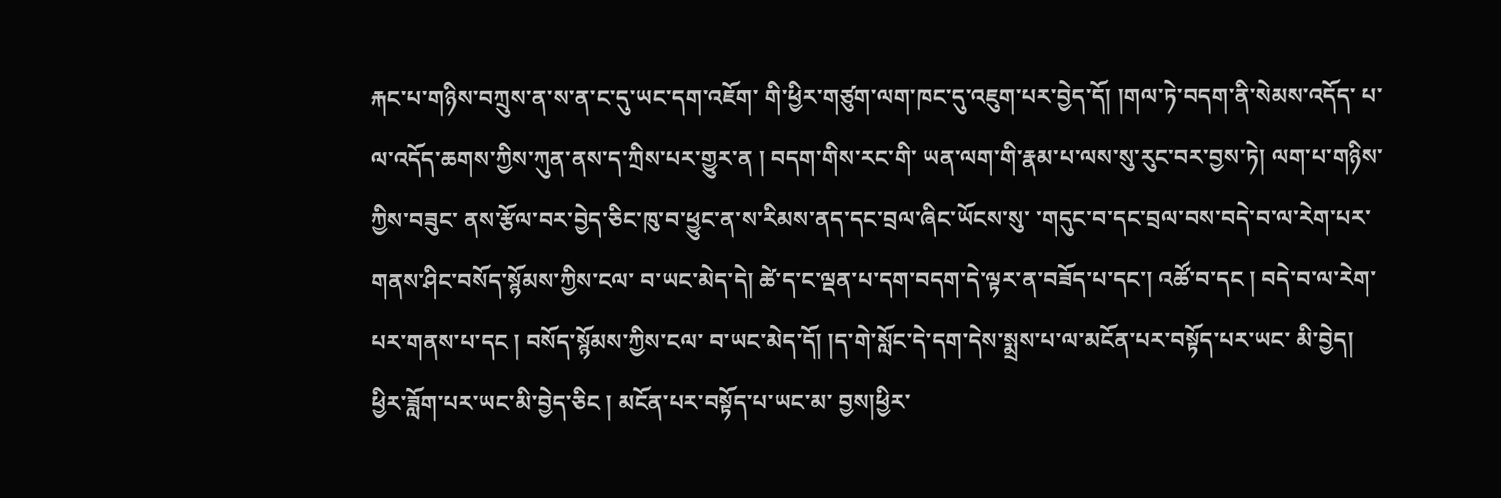རྐང་པ་གཉིས་བཀྲུས་ན་ས་ན་ང་དུ་ཡང་དག་འཇོག་ གི་ཕྱིར་གཙུག་ལག་ཁང་དུ་འཇུག་པར་བྱེད་དོ། །གལ་ཏེ་བདག་ནི་སེམས་འདོད་ པ་ལ་འདོད་ཆགས་ཀྱིས་ཀུན་ནས་ད་ཀྲིས་པར་གྱུར་ན ། བདག་གིས་རང་གི་ ཡན་ལག་གི་རྣམ་པ་ལས་སུ་རུང་བར་བྱས་ཏེ། ལག་པ་གཉིས་ཀྱིས་བཟུང་ ནས་རྩོལ་བར་བྱེད་ཅིང་ཁུ་བ་ཕྱུང་ན་ས་རིམས་ནད་དང་བྲལ་ཞིང་ཡོངས་སུ་ ་གདུང་བ་དང་བྲལ་བས་བདེ་བ་ལ་རེག་པར་གནས་ཤིང་བསོད་སྙོམས་ཀྱིས་ངལ་ བ་ཡང་མེད་དེ། ཚེ་ད་ང་ལྡན་པ་དག་བདག་དེ་ལྟར་ན་བཟོད་པ་དང་། འཚོ་བ་དང ། བདེ་བ་ལ་རེག་པར་གནས་པ་དང ། བསོད་སྙོམས་ཀྱིས་ངལ་ བ་ཡང་མེད་དོ། །ད་གེ་སློང་དེ་དག་དེས་སྨྲས་པ་ལ་མངོན་པར་བསྟོད་པར་ཡང་ མི་བྱེད། ཕྱིར་ཟློག་པར་ཡང་མི་བྱེད་ཅིང ། མངོན་པར་བསྟོད་པ་ཡང་མ་ བྱས།ཕྱིར་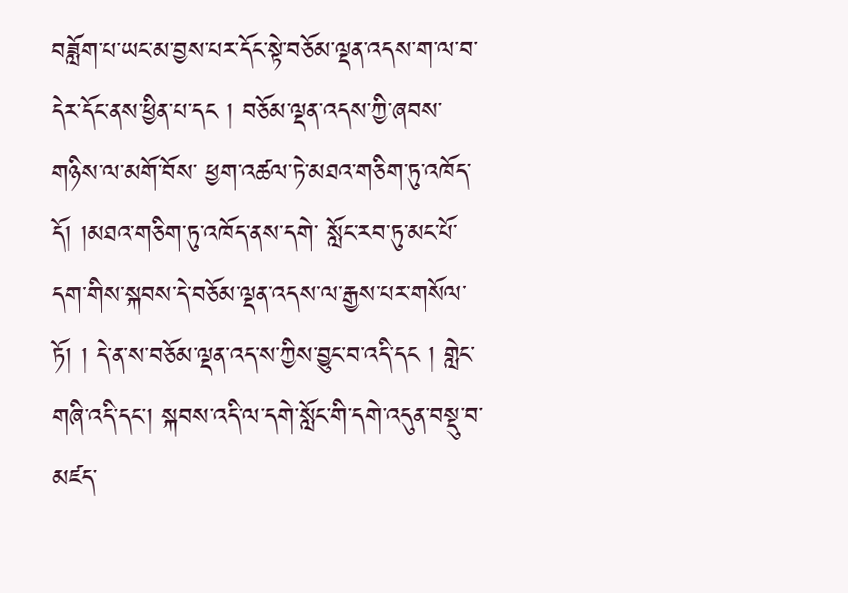བཟློག་པ་ཡང་མ་བྱས་པར་དོང་སྟེ་བཅོམ་ལྡན་འདས་ག་ལ་བ་ དེར་དོང་ནས་ཕྱིན་པ་དང ། བཅོམ་ལྡན་འདས་ཀྱི་ཞབས་གཉིས་ལ་མགོ་བོས་ ཕྱག་འཚལ་ཏེ་མཐའ་གཅིག་ཏུ་འཁོད་དོ། །མཐའ་གཅིག་ཏུ་འཁོད་ནས་དགེ་ སློང་རབ་ཏུ་མང་པོ་དག་གིས་སྐབས་དེ་བཅོམ་ལྡན་འདས་ལ་རྒྱས་པར་གསོལ་ཏོ། ། དེ་ན་ས་བཅོམ་ལྡན་འད་ས་ཀྱིས་བྱུང་བ་འདི་དང ། གླེང་གཞི་འདི་དང་། སྐབས་འདི་ལ་དགེ་སློང་གི་དགེ་འདུན་བསྡུ་བ་མཛད་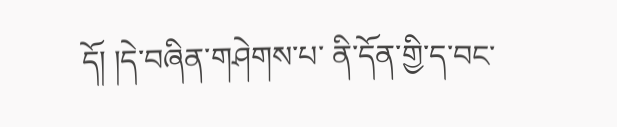དོ། །དེ་བཞིན་གཤེགས་པ་ ནི་དོན་གྱི་ད་བང་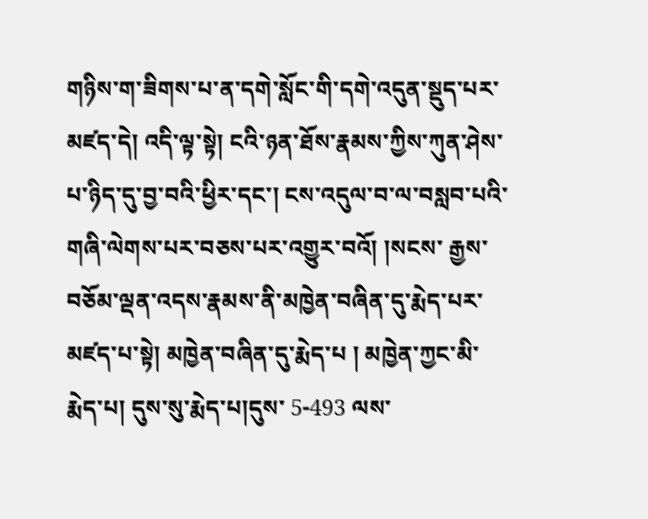གཉིས་ག་ཟིགས་པ་ན་དགེ་སློང་གི་དགེ་འདུན་སྡུད་པར་མཛད་དེ། འདི་ལྟ་སྟེ། ངའི་ཉན་ཐོས་རྣམས་ཀྱིས་ཀུན་ཤེས་པ་ཉིད་དུ་བྱ་བའི་ཕྱིར་དང་། ངས་འདུལ་བ་ལ་བསླབ་པའི་གཞི་ལེགས་པར་བཅས་པར་འགྱུར་བའོ། །སངས་ རྒྱས་བཅོམ་ལྡན་འདས་རྣམས་ནི་མཁྱེན་བཞིན་དུ་རྨེད་པར་མཛད་པ་སྟེ། མཁྱེན་བཞིན་དུ་རྨེད་པ ། མཁྱེན་ཀྱང་མི་རྨེད་པ། དུས་སུ་རྨེད་པ།དུས་ 5-493 ལས་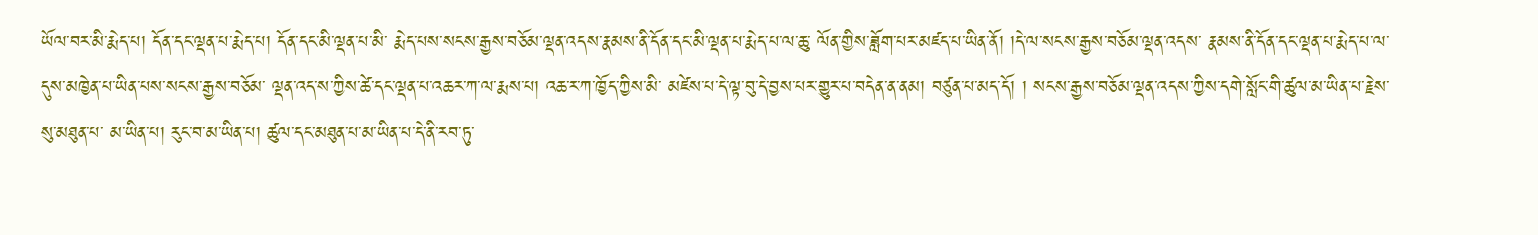ཡོལ་བར་མི་རྨེད་པ། དོན་དང་ལྡན་པ་རྨེད་པ། དོན་དང་མི་ལྡན་པ་མི་ རྨེད་པས་སངས་རྒྱས་བཅོམ་ལྡན་འདས་རྣམས་ནི་དོན་དང་མི་ལྡན་པ་རྨེད་པ་ལ་ཆུ་ ལོན་གྱིས་ཟློག་པར་མཛད་པ་ཡིན་ནོ། །དེ་ལ་སངས་རྒྱས་བཅོམ་ལྡན་འདས་ རྣམས་ནི་དོན་དང་ལྡན་པ་རྨེད་པ་ལ་དུས་མཁྱེན་པ་ཡིན་པས་སངས་རྒྱས་བཅོམ་ ལྡན་འད་ས་ཀྱིས་ཚེ་དང་ལྡན་པ་འཆར་ཀ་ལ་རྨས་པ། འཆ་ར་ཀ་ཁྱོད་ཀྱིས་མི་ མཛེས་པ་དེ་ལྟ་བུ་དེ་བྱས་པར་གྱུར་པ་བདེན་ན་ནམ། བཙུན་པ་མད་དོ། ། སངས་རྒྱས་བཅོམ་ལྡན་འདས་ཀྱིས་དགེ་སློང་གི་ཚུལ་མ་ཡིན་པ་རྗེས་སུ་མཐུན་པ་ མ་ཡིན་པ། རུང་བ་མ་ཡིན་པ། ཚུལ་དང་མཐུན་པ་མ་ཡིན་པ་དེ་ནི་རབ་ཏུ་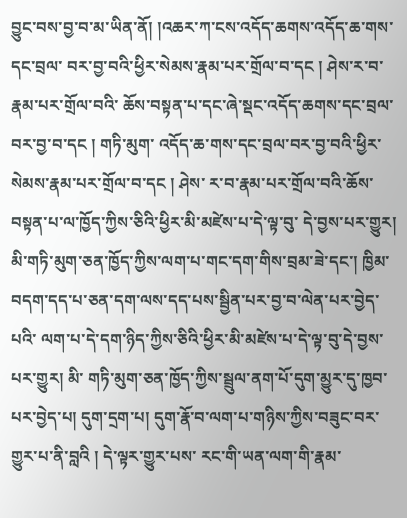བྱུང་བས་བྱ་བ་མ་ཡིན་ནོ། །འཆར་ཀ་ངས་འདོད་ཆགས་འདོད་ཆ་གས་དང་བྲལ་ བར་བྱ་བའི་ཕྱིར་སེམས་རྣམ་པར་གྲོལ་བ་དང ། ཤེས་ར་བ་རྣམ་པར་གྲོལ་བའི་ ཆོས་བསྟན་པ་དང་ཞེ་སྡང་འདོད་ཆགས་དང་བྲལ་བར་བྱ་བ་དང ། གཏི་མུག་ འདོད་ཆ་གས་དང་བྲལ་བར་བྱ་བའི་ཕྱིར་སེམས་རྣམ་པར་གྲོལ་བ་དང ། ཤེས་ ར་བ་རྣམ་པར་གྲོལ་བའི་ཆོས་བསྟན་པ་ལ་ཁྱོད་ཀྱིས་ཅིའི་ཕྱིར་མི་མཛེས་པ་དེ་ལྟ་བུ་ དེ་བྱས་པར་གྱུར། མི་གཏི་མུག་ཅན་ཁྱོད་ཀྱིས་ལག་པ་གང་དག་གིས་བྲམ་ཟེ་དང་། ཁྱིམ་བདག་དད་པ་ཅན་དག་ལས་དད་པས་སྦྱིན་པར་བྱ་བ་ལེན་པར་བྱེད་པའི་ ལག་པ་དེ་དག་ཉིད་ཀྱིས་ཅིའི་ཕྱིར་མི་མཛེས་པ་དེ་ལྟ་བུ་དེ་བྱས་པར་གྱུར། མི་ གཏི་མུག་ཅན་ཁྱོད་ཀྱིས་སྦྲུལ་ནག་པོ་དུག་མྱུར་དུ་ཁྱབ་པར་བྱེད་པ། དུག་དྲག་པ། དུག་རྣོ་བ་ལག་པ་གཉིས་ཀྱིས་བཟུང་བར་གྱུར་པ་ནི་བླའི ། དེ་ལྟར་གྱུར་པས་ རང་གི་ཡན་ལག་གི་རྣམ་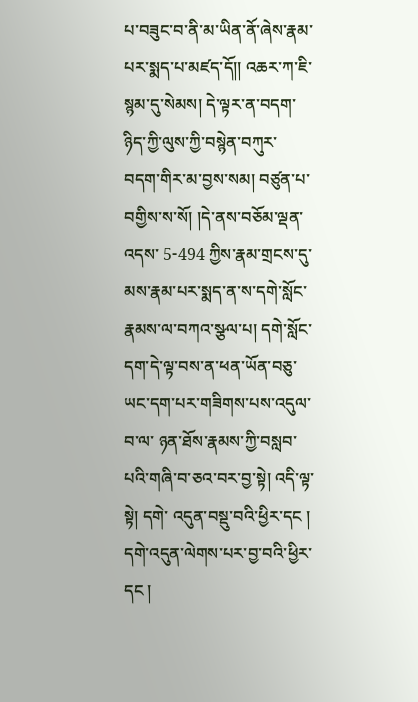པ་བཟུང་བ་ནི་མ་ཡིན་ནོ་ཞེས་རྣམ་པར་སྨད་པ་མཛད་དོ།། འཆར་ཀ་ཇི་སྙམ་དུ་སེམས། དེ་ལྟར་ན་བདག་ཉིད་ཀྱི་ལུས་ཀྱི་བསྙེན་བཀུར་ བདག་གིར་མ་བྱས་སམ། བཙུན་པ་བགྱིས་ས་སོ། །དེ་ནས་བཅོམ་ལྡན་འདས་ 5-494 ཀྱིས་རྣམ་གྲངས་དུ་མས་རྣམ་པར་སྨད་ན་ས་དགེ་སློང་རྣམས་ལ་བཀའ་སྩལ་པ། དགེ་སློང་དག་དེ་ལྟ་བས་ན་ཕན་ཡོན་བཅུ་ཡང་དག་པར་གཟིགས་པས་འདུལ་བ་ལ་ ཉན་ཐོས་རྣམས་ཀྱི་བསླབ་པའི་གཞི་བ་ཅའ་བར་བྱ་སྟེ། འདི་ལྟ་སྟེ། དགེ་ འདུན་བསྡུ་བའི་ཕྱིར་དང ། དགེ་འདུན་ལེགས་པར་བྱ་བའི་ཕྱིར་དང །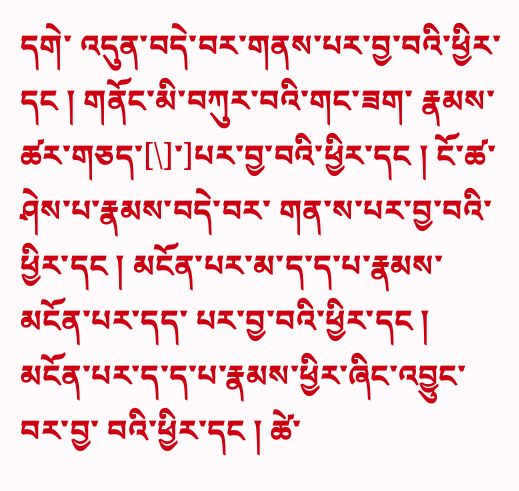དགེ་ འདུན་བདེ་བར་གནས་པར་བྱ་བའི་ཕྱིར་དང ། གནོང་མི་བཀུར་བའི་གང་ཟག་ རྣམས་ཚར་གཅད་[\]་]པར་བྱ་བའི་ཕྱིར་དང ། ངོ་ཚ་ཤེས་པ་རྣམས་བདེ་བར་ གན་ས་པར་བྱ་བའི་ཕྱིར་དང ། མངོན་པར་མ་ད་ད་པ་རྣམས་མངོན་པར་དད་ པར་བྱ་བའི་ཕྱིར་དང ། མངོན་པར་ད་ད་པ་རྣམས་ཕྱིར་ཞིང་འབྱུང་བར་བྱ་ བའི་ཕྱིར་དང ། ཚེ་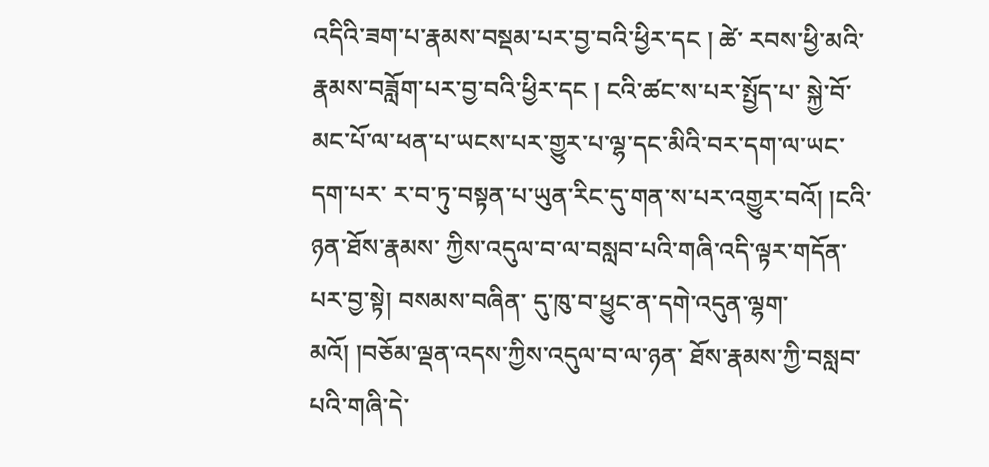འདིའི་ཟག་པ་རྣམས་བསྡམ་པར་བྱ་བའི་ཕྱིར་དང ། ཚེ་ རབས་ཕྱི་མའི་རྣམས་བཟློག་པར་བྱ་བའི་ཕྱིར་དང ། ངའི་ཚང་ས་པར་སྤྱོད་པ་ སྐྱེ་བོ་མང་པོ་ལ་ཕན་པ་ཡངས་པར་གྱུར་པ་ལྷ་དང་མིའི་བར་དག་ལ་ཡང་དག་པར་ ར་བ་ཏུ་བསྟན་པ་ཡུན་རིང་དུ་གན་ས་པར་འགྱུར་བའོ། །ངའི་ཉན་ཐོས་རྣམས་ ཀྱིས་འདུལ་བ་ལ་བསླབ་པའི་གཞི་འདི་ལྟར་གདོན་པར་བྱ་སྟེ། བསམས་བཞིན་ དུ་ཁུ་བ་ཕྱུང་ན་དགེ་འདུན་ལྷག་མའོ། །བཅོམ་ལྡན་འདས་ཀྱིས་འདུལ་བ་ལ་ཉན་ ཐོས་རྣམས་ཀྱི་བསླབ་པའི་གཞི་དེ་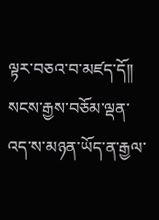ལྟར་བཅའ་བ་མཛད་དོ།། སངས་རྒྱས་བཅོམ་ལྡན་འད་ས་མཉན་ཡོད་ན་རྒྱལ་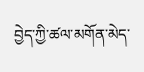བྱེད་ཀྱི་ཚལ་མགོན་མེད་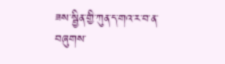ཟས་སྦྱིན་གྱི་ཀུན་ད་གའ་ར་བ་ན་བཞུགས་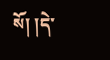སོ། །དེ་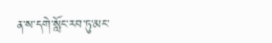ན་ས་དགེ་སློང་རབ་ཏུ་མང་